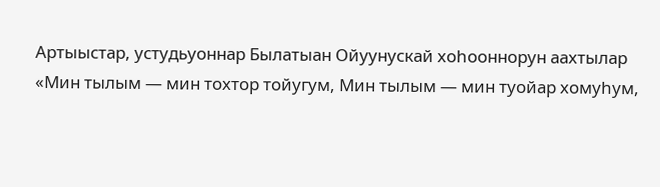Артыыстар, устудьуоннар Былатыан Ойуунускай хоһооннорун аахтылар
«Мин тылым — мин тохтор тойугум, Мин тылым — мин туойар хомуһум,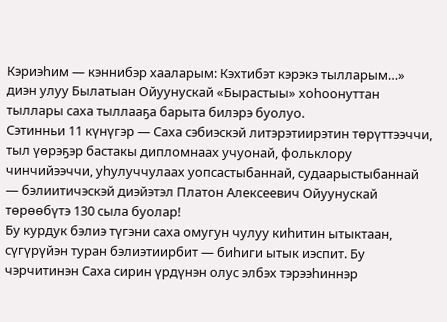Кэриэһим — кэннибэр хааларым: Кэхтибэт кэрэкэ тылларым…» диэн улуу Былатыан Ойуунускай «Бырастыы» хоһоонуттан тыллары саха тыллааҕа барыта билэрэ буолуо.
Сэтинньи 11 күнүгэр — Саха сэбиэскэй литэрэтиирэтин төрүттээччи, тыл үөрэҕэр бастакы дипломнаах учуонай, фольклору чинчийээччи, уһулуччулаах уопсастыбаннай, судаарыстыбаннай — бэлиитичэскэй диэйэтэл Платон Алексеевич Ойуунускай төрөөбүтэ 130 сыла буолар!
Бу курдук бэлиэ түгэни саха омугун чулуу киһитин ытыктаан, сүгүрүйэн туран бэлиэтиирбит — биһиги ытык иэспит. Бу чэрчитинэн Саха сирин үрдүнэн олус элбэх тэрээһиннэр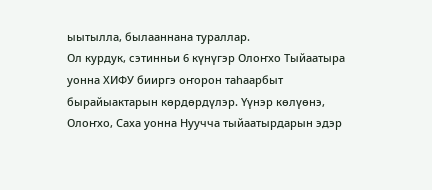ыытылла, былааннана тураллар.
Ол курдук, сэтинньи 6 күнүгэр Олоҥхо Тыйаатыра уонна ХИФУ бииргэ оҥорон таһаарбыт бырайыактарын көрдөрдүлэр. Үүнэр көлүөнэ, Олоҥхо, Саха уонна Нуучча тыйаатырдарын эдэр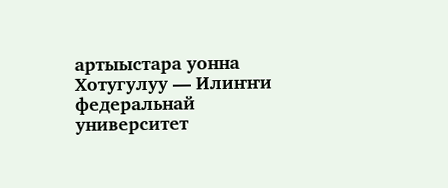артыыстара уонна Хотугулуу — Илиҥҥи федеральнай университет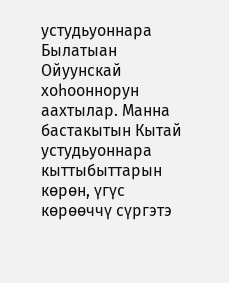устудьуоннара Былатыан Ойуунскай хоһооннорун аахтылар. Манна бастакытын Кытай устудьуоннара кыттыбыттарын көрөн, үгүс көрөөччү сүргэтэ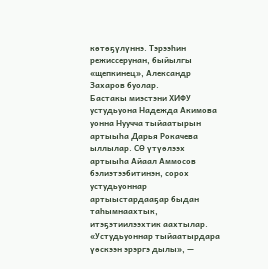көтөҕүлүннэ. Тэрээһин режиссерунан, быйылгы «щепкинец», Александр Захаров буолар.
Бастакы миэстэни ХИФУ устудьуона Надежда Акимова уонна Нуучча тыйаатырын артыыһа Дарья Рокачева ыллылар. СӨ үтүөлээх артыыһа Айаал Аммосов бэлиэтээбитинэн, сорох устудьуоннар артыыстардааҕар быдан таһымнаахтык, итэҕэтиилээхтик аахтылар. «Устудьуоннар тыйаатырдара үөскээн эрэргэ дылы», —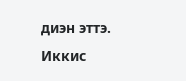диэн эттэ.
Иккис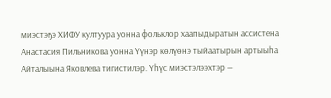миэстэҕэ ХИФУ култуура уонна фольклор хаапыдыратын ассистена Анастасия Пильникова уонна Үүнэр көлүөнэ тыйаатырын артыыһа Айталыына Яковлева тигистилэр. Үһүс миэстэлээхтэр —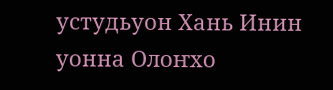устудьуон Хань Инин уонна Олоҥхо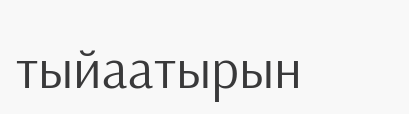тыйаатырын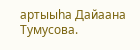артыыһа Дайаана Тумусова.